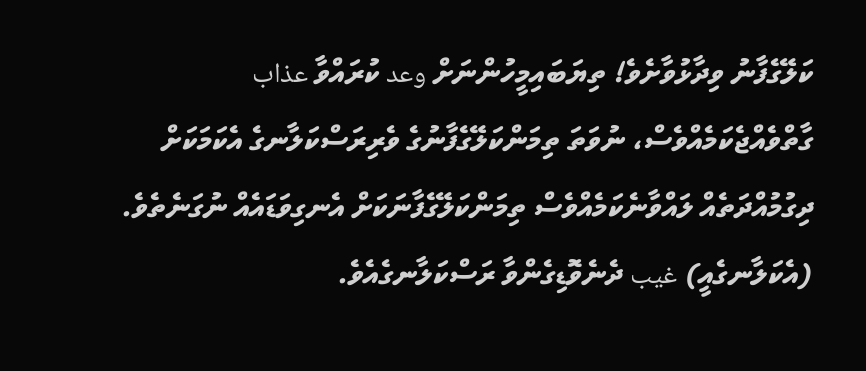ކަލޭގެފާނު ވިދާޅުވާށެވެ! ތިޔަބައިމީހުންނަށް وعد ކުރައްވާ عذاب ގާތްވެއްޖެކަމެއްވެސް، ނުވަތަ ތިމަންކަލޭގެފާނުގެ ވެރިރަސްކަލާނގެ އެކަމަކަށް ދިގުމުއްދަތެއް ލައްވާނެކަމެއްވެސް ތިމަންކަލޭގެފާނަކަށް އެނގިވަޑައެއް ނުގަނެތެވެ.
(އެކަލާނގެއީ) غيب ދެނެވޮޑިގެންވާ ރަސްކަލާނގެއެވެ.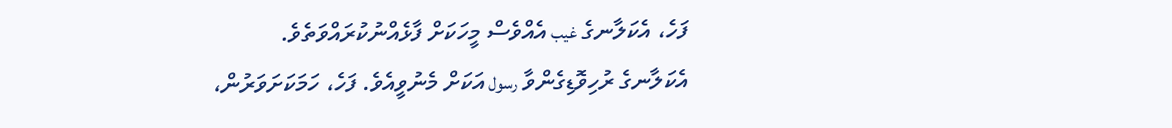ފަހެ، އެކަލާނގެ غيب އެއްވެސް މީހަކަށް ފާޅެއްނުކުރައްވަތެވެ.
އެކަލާނގެ ރުހިވޮޑިގެންވާ رسول އަކަށް މެނުވީއެވެ. ފަހެ، ހަމަކަށަވަރުން،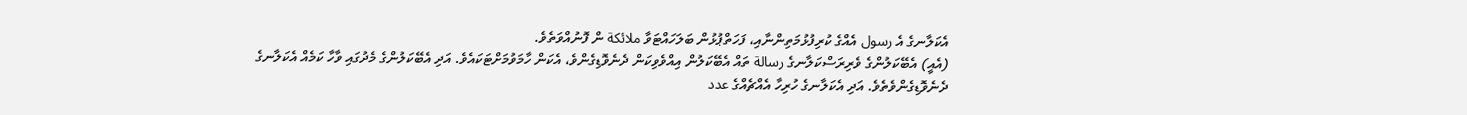އެކަލާނގެ އެ رسول އެއްގެ ކުރިފުޅުމަތިންނާއި، ފަހަތްޕުޅުން ބަލަހައްޓަވާ ملائكة ން ފޮނުއްވަތެވެ.
(އެއީ) އެބޭކަލުންގެ ވެރިރަސްކަލާނގެ رسالة ތައް އެބޭކަލުން އިއްވެވިކަން ދެނެވޮޑިގެންވެ، އެކަން ހާމަވުމަށްޓަކައެވެ. އަދި އެބޭކަލުންގެ މެދުގައި ވާހާ ކަމެއް އެކަލާނގެ ދެނެވޮޑިގެންވެތެވެ. އަދި އެކަލާނގެ ހުރިހާ އެއްޗެއްގެ عدد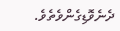ދެނެވޮޑިގެންވެތެވެ.